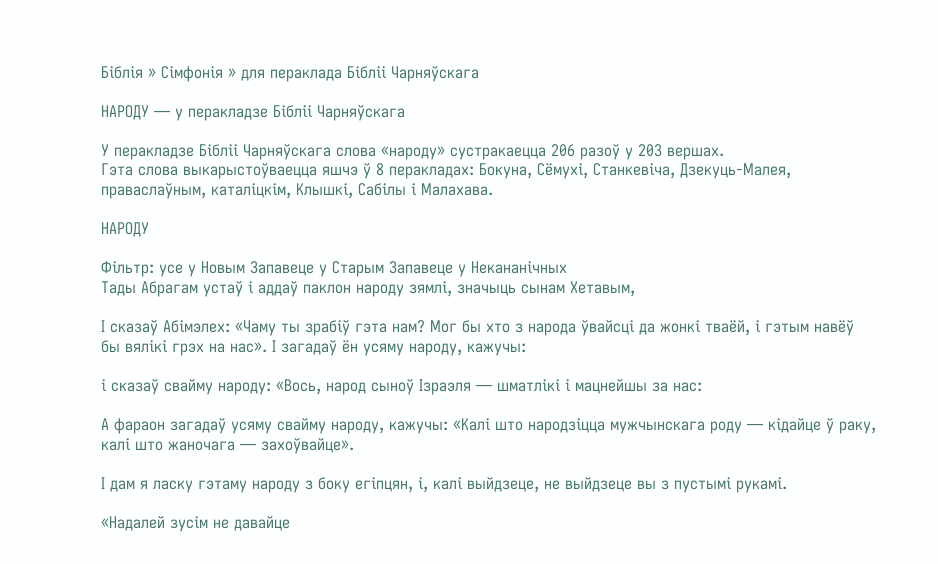Біблія » Сімфонія » для пераклада Бібліі Чарняўскага

НАРОДУ — у перакладзе Бібліі Чарняўскага

У перакладзе Бібліі Чарняўскага слова «народу» сустракаецца 206 разоў у 203 вершах.
Гэта слова выкарыстоўваецца яшчэ ў 8 перакладах: Бокуна, Сёмухі, Станкевіча, Дзекуць-Малея, праваслаўным, каталіцкім, Клышкi, Сабілы і Малахава.

НАРОДУ

Фільтр: усе у Новым Запавеце у Старым Запавеце у Некананічных
Тады Абрагам устаў і аддаў паклон народу зямлі, значыць сынам Хетавым,

І сказаў Абімэлех: «Чаму ты зрабіў гэта нам? Мог бы хто з народа ўвайсці да жонкі тваёй, і гэтым навёў бы вялікі грэх на нас». І загадаў ён усяму народу, кажучы:

і сказаў свайму народу: «Вось, народ сыноў Ізраэля — шматлікі і мацнейшы за нас:

А фараон загадаў усяму свайму народу, кажучы: «Калі што народзіцца мужчынскага роду — кідайце ў раку, калі што жаночага — захоўвайце».

І дам я ласку гэтаму народу з боку егіпцян, і, калі выйдзеце, не выйдзеце вы з пустымі рукамі.

«Надалей зусім не давайце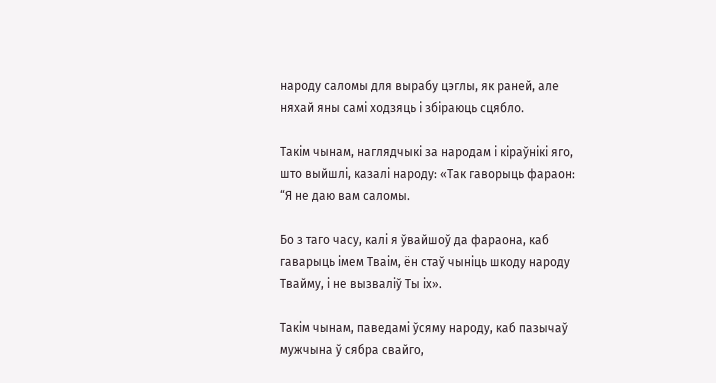народу саломы для вырабу цэглы, як раней, але няхай яны самі ходзяць і збіраюць сцябло.

Такім чынам, наглядчыкі за народам і кіраўнікі яго, што выйшлі, казалі народу: «Так гаворыць фараон: “Я не даю вам саломы.

Бо з таго часу, калі я ўвайшоў да фараона, каб гаварыць імем Тваім, ён стаў чыніць шкоду народу Твайму, і не вызваліў Ты іх».

Такім чынам, паведамі ўсяму народу, каб пазычаў мужчына ў сябра свайго,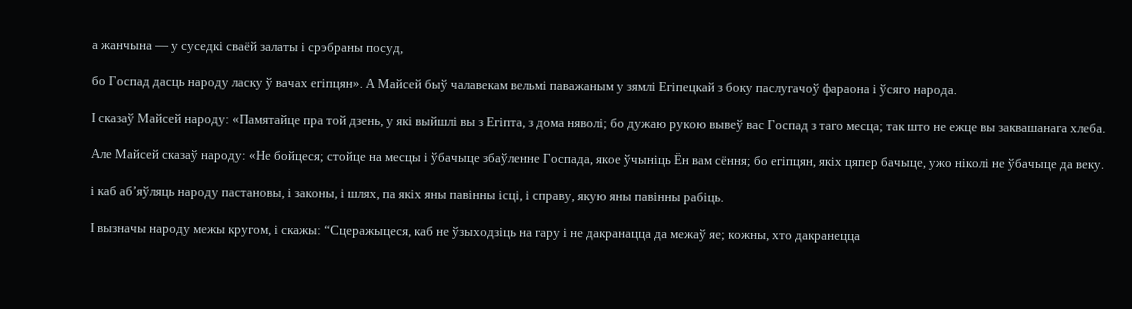а жанчына — у суседкі сваёй залаты і срэбраны посуд,

бо Госпад дасць народу ласку ў вачах егіпцян». А Майсей быў чалавекам вельмі паважаным у зямлі Егіпецкай з боку паслугачоў фараона і ўсяго народа.

І сказаў Майсей народу: «Памятайце пра той дзень, у які выйшлі вы з Егіпта, з дома няволі; бо дужаю рукою вывеў вас Госпад з таго месца; так што не ежце вы заквашанага хлеба.

Але Майсей сказаў народу: «Не бойцеся; стойце на месцы і ўбачыце збаўленне Госпада, якое ўчыніць Ён вам сёння; бо егіпцян, якіх цяпер бачыце, ужо ніколі не ўбачыце да веку.

і каб аб’яўляць народу пастановы, і законы, і шлях, па якіх яны павінны ісці, і справу, якую яны павінны рабіць.

І вызначы народу межы кругом, і скажы: “Сцеражыцеся, каб не ўзыходзіць на гару і не дакранацца да межаў яе; кожны, хто дакранецца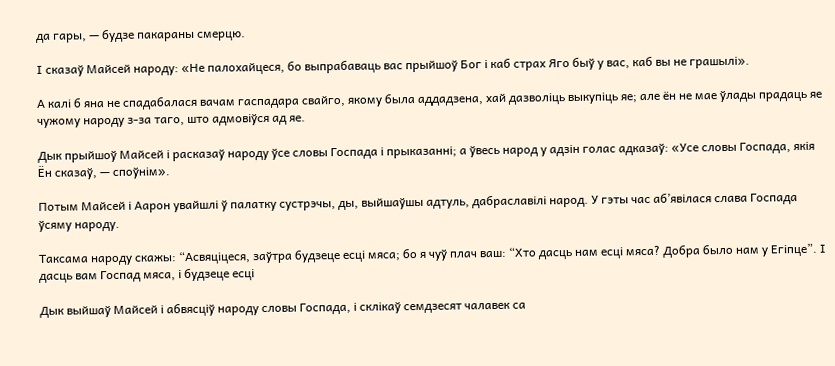да гары, — будзе пакараны смерцю.

І сказаў Майсей народу: «Не палохайцеся, бо выпрабаваць вас прыйшоў Бог і каб страх Яго быў у вас, каб вы не грашылі».

А калі б яна не спадабалася вачам гаспадара свайго, якому была аддадзена, хай дазволіць выкупіць яе; але ён не мае ўлады прадаць яе чужому народу з-за таго, што адмовіўся ад яе.

Дык прыйшоў Майсей і расказаў народу ўсе словы Госпада і прыказанні; а ўвесь народ у адзін голас адказаў: «Усе словы Госпада, якія Ён сказаў, — споўнім».

Потым Майсей і Аарон увайшлі ў палатку сустрэчы, ды, выйшаўшы адтуль, дабраславілі народ. У гэты час аб’явілася слава Госпада ўсяму народу.

Таксама народу скажы: “Асвяціцеся, заўтра будзеце есці мяса; бо я чуў плач ваш: “Хто дасць нам есці мяса? Добра было нам у Егіпце”. І дасць вам Госпад мяса, і будзеце есці

Дык выйшаў Майсей і абвясціў народу словы Госпада, і склікаў семдзесят чалавек са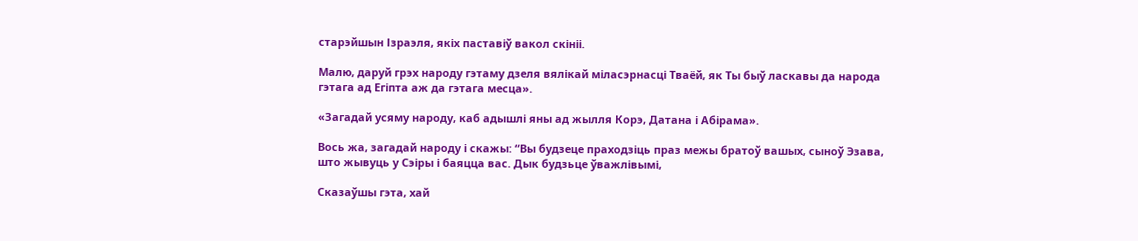старэйшын Ізраэля, якіх паставіў вакол скініі.

Малю, даруй грэх народу гэтаму дзеля вялікай міласэрнасці Тваёй, як Ты быў ласкавы да народа гэтага ад Егіпта аж да гэтага месца».

«Загадай усяму народу, каб адышлі яны ад жылля Корэ, Датана і Абірама».

Вось жа, загадай народу і скажы: “Вы будзеце праходзіць праз межы братоў вашых, сыноў Эзава, што жывуць у Сэіры і баяцца вас. Дык будзьце ўважлівымі,

Сказаўшы гэта, хай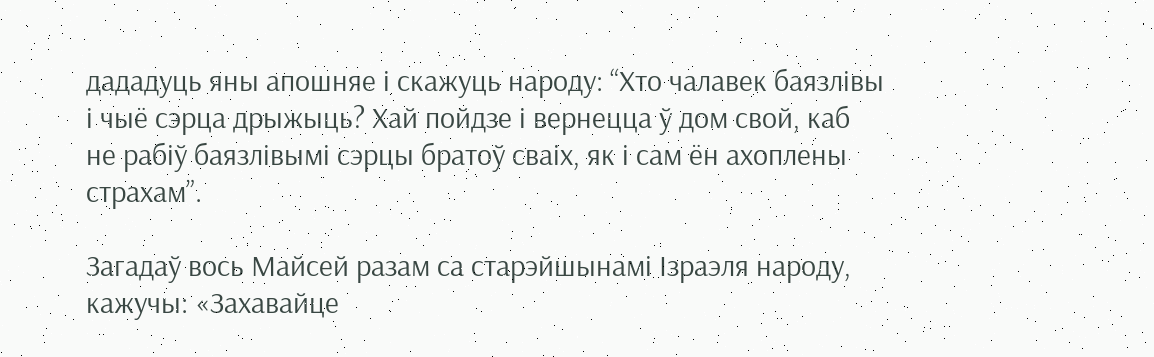дададуць яны апошняе і скажуць народу: “Хто чалавек баязлівы і чыё сэрца дрыжыць? Хай пойдзе і вернецца ў дом свой, каб не рабіў баязлівымі сэрцы братоў сваіх, як і сам ён ахоплены страхам”.

Загадаў вось Майсей разам са старэйшынамі Ізраэля народу, кажучы: «Захавайце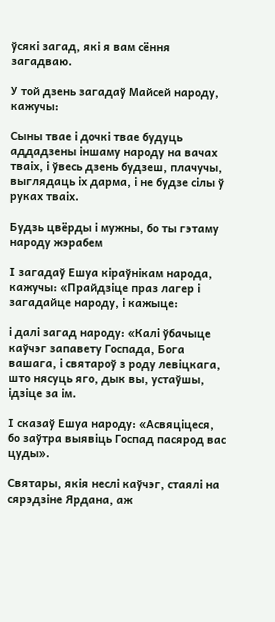ўсякі загад, які я вам сёння загадваю.

У той дзень загадаў Майсей народу, кажучы:

Сыны твае і дочкі твае будуць аддадзены іншаму народу на вачах тваіх, і ўвесь дзень будзеш, плачучы, выглядаць іх дарма, і не будзе сілы ў руках тваіх.

Будзь цвёрды і мужны, бо ты гэтаму народу жэрабем

І загадаў Ешуа кіраўнікам народа, кажучы: «Прайдзіце праз лагер і загадайце народу, і кажыце:

і далі загад народу: «Калі ўбачыце каўчэг запавету Госпада, Бога вашага, і святароў з роду левіцкага, што нясуць яго, дык вы, устаўшы, ідзіце за ім.

І сказаў Ешуа народу: «Асвяціцеся, бо заўтра выявіць Госпад пасярод вас цуды».

Святары, якія неслі каўчэг, стаялі на сярэдзіне Ярдана, аж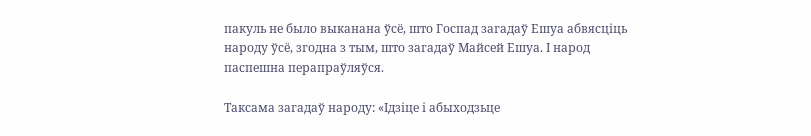пакуль не было выканана ўсё, што Госпад загадаў Ешуа абвясціць народу ўсё, згодна з тым, што загадаў Майсей Ешуа. І народ паспешна перапраўляўся.

Таксама загадаў народу: «Ідзіце і абыходзьце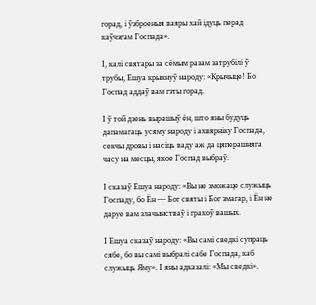горад, і ўзброеныя ваяры хай ідуць перад каўчэгам Госпада».

І, калі святары за сёмым разам затрубілі ў трубы, Ешуа крыкнуў народу: «Крычыце! Бо Госпад аддаў вам гэты горад.

І ў той дзень вырашыў ён, што яны будуць дапамагаць усяму народу і ахвярніку Госпада, секчы дровы і насіць ваду аж да цяперашняга часу на месцы, якое Госпад выбраў.

І сказаў Ешуа народу: «Вы не зможаце служыць Госпаду, бо Ён — Бог святы і Бог змагар, і Ён не даруе вам злачынстваў і грахоў вашых.

І Ешуа сказаў народу: «Вы самі сведкі супраць сябе, бо вы самі выбралі сабе Госпада, каб служыць Яму». І яны адказалі: «Мы сведкі».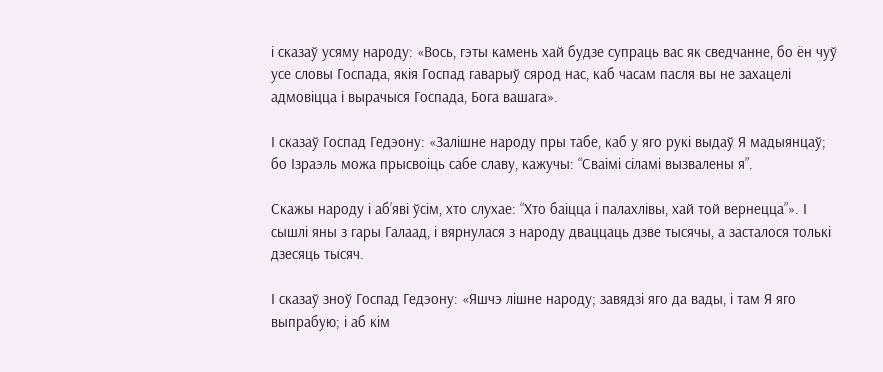і сказаў усяму народу: «Вось, гэты камень хай будзе супраць вас як сведчанне, бо ён чуў усе словы Госпада, якія Госпад гаварыў сярод нас, каб часам пасля вы не захацелі адмовіцца і вырачыся Госпада, Бога вашага».

І сказаў Госпад Гедэону: «Залішне народу пры табе, каб у яго рукі выдаў Я мадыянцаў; бо Ізраэль можа прысвоіць сабе славу, кажучы: “Сваімі сіламі вызвалены я”.

Скажы народу і аб’яві ўсім, хто слухае: “Хто баіцца і палахлівы, хай той вернецца”». І сышлі яны з гары Галаад, і вярнулася з народу дваццаць дзве тысячы, а засталося толькі дзесяць тысяч.

І сказаў зноў Госпад Гедэону: «Яшчэ лішне народу; завядзі яго да вады, і там Я яго выпрабую; і аб кім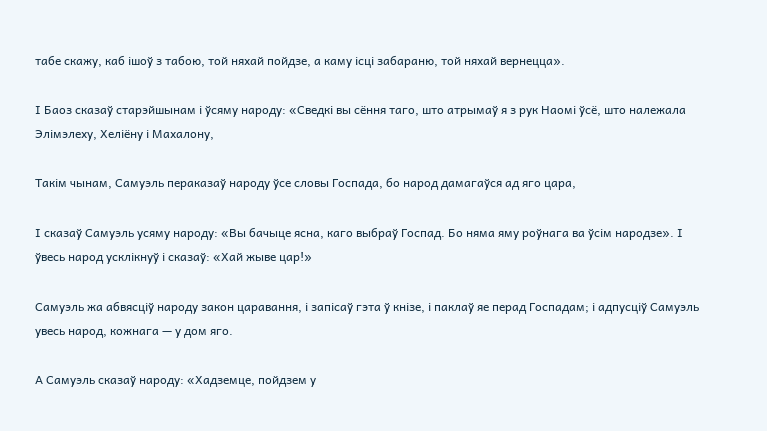табе скажу, каб ішоў з табою, той няхай пойдзе, а каму ісці забараню, той няхай вернецца».

І Баоз сказаў старэйшынам і ўсяму народу: «Сведкі вы сёння таго, што атрымаў я з рук Наомі ўсё, што належала Элімэлеху, Хеліёну і Махалону,

Такім чынам, Самуэль пераказаў народу ўсе словы Госпада, бо народ дамагаўся ад яго цара,

І сказаў Самуэль усяму народу: «Вы бачыце ясна, каго выбраў Госпад. Бо няма яму роўнага ва ўсім народзе». І ўвесь народ усклікнуў і сказаў: «Хай жыве цар!»

Самуэль жа абвясціў народу закон царавання, і запісаў гэта ў кнізе, і паклаў яе перад Госпадам; і адпусціў Самуэль увесь народ, кожнага — у дом яго.

А Самуэль сказаў народу: «Хадземце, пойдзем у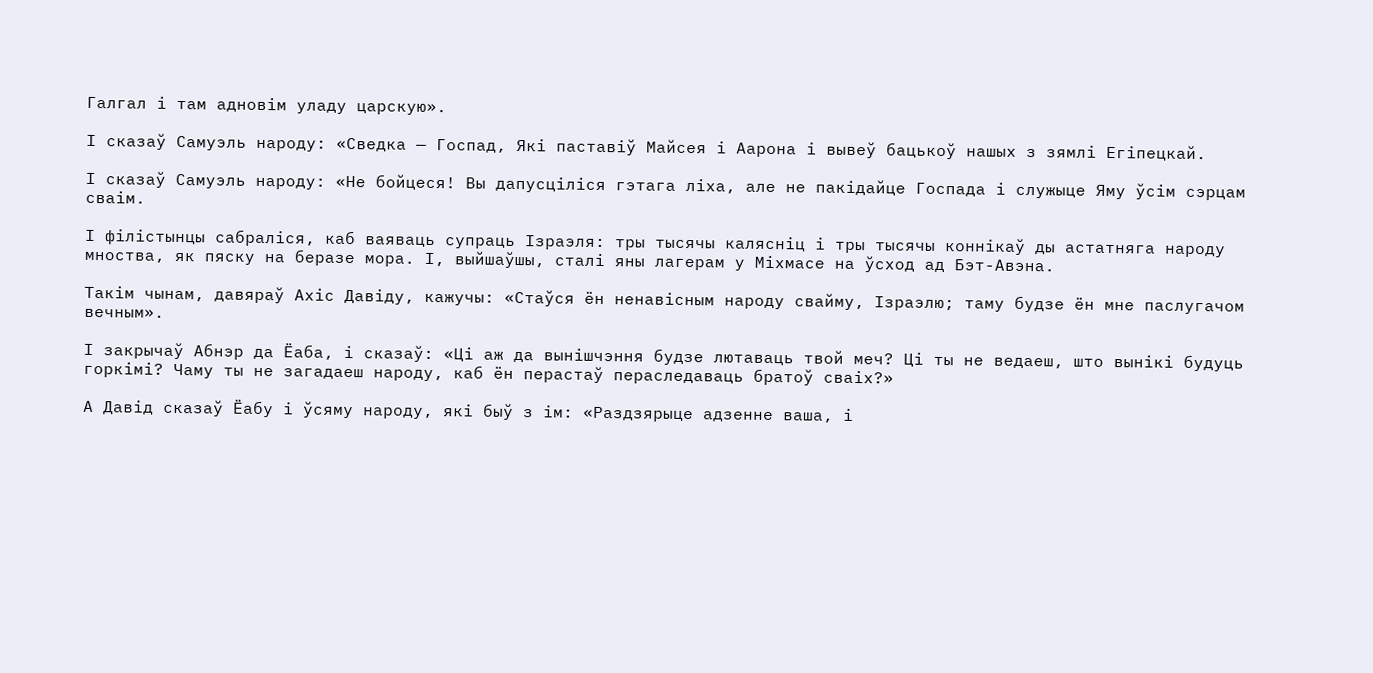Галгал і там адновім уладу царскую».

І сказаў Самуэль народу: «Сведка — Госпад, Які паставіў Майсея і Аарона і вывеў бацькоў нашых з зямлі Егіпецкай.

І сказаў Самуэль народу: «Не бойцеся! Вы дапусціліся гэтага ліха, але не пакідайце Госпада і служыце Яму ўсім сэрцам сваім.

І філістынцы сабраліся, каб ваяваць супраць Ізраэля: тры тысячы калясніц і тры тысячы коннікаў ды астатняга народу мноства, як пяску на беразе мора. І, выйшаўшы, сталі яны лагерам у Міхмасе на ўсход ад Бэт-Авэна.

Такім чынам, давяраў Ахіс Давіду, кажучы: «Стаўся ён ненавісным народу свайму, Ізраэлю; таму будзе ён мне паслугачом вечным».

І закрычаў Абнэр да Ёаба, і сказаў: «Ці аж да вынішчэння будзе лютаваць твой меч? Ці ты не ведаеш, што вынікі будуць горкімі? Чаму ты не загадаеш народу, каб ён перастаў пераследаваць братоў сваіх?»

А Давід сказаў Ёабу і ўсяму народу, які быў з ім: «Раздзярыце адзенне ваша, і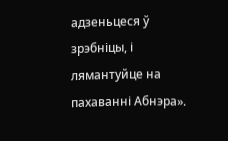адзеньцеся ў зрэбніцы, і лямантуйце на пахаванні Абнэра».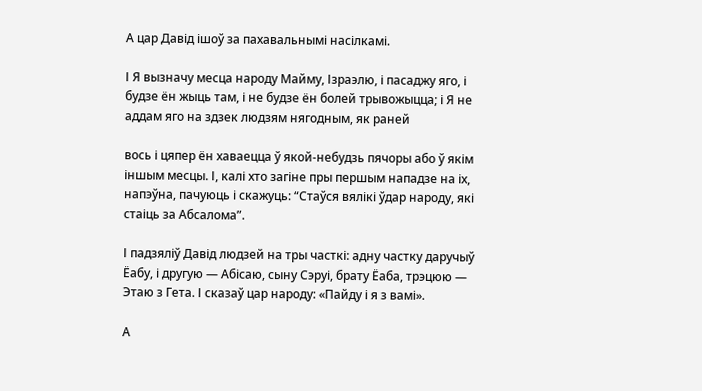А цар Давід ішоў за пахавальнымі насілкамі.

І Я вызначу месца народу Майму, Ізраэлю, і пасаджу яго, і будзе ён жыць там, і не будзе ён болей трывожыцца; і Я не аддам яго на здзек людзям нягодным, як раней

вось і цяпер ён хаваецца ў якой-небудзь пячоры або ў якім іншым месцы. І, калі хто загіне пры першым нападзе на іх, напэўна, пачуюць і скажуць: “Стаўся вялікі ўдар народу, які стаіць за Абсалома”.

І падзяліў Давід людзей на тры часткі: адну частку даручыў Ёабу, і другую — Абісаю, сыну Сэруі, брату Ёаба, трэцюю — Этаю з Гета. І сказаў цар народу: «Пайду і я з вамі».

А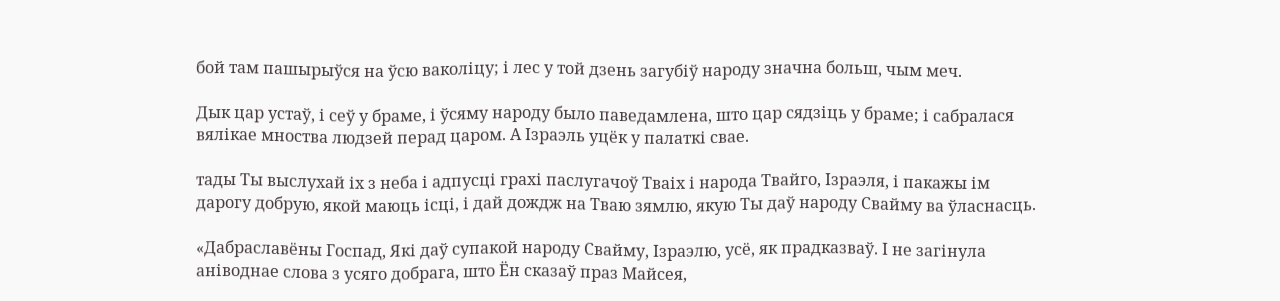бой там пашырыўся на ўсю ваколіцу; і лес у той дзень загубіў народу значна больш, чым меч.

Дык цар устаў, і сеў у браме, і ўсяму народу было паведамлена, што цар сядзіць у браме; і сабралася вялікае мноства людзей перад царом. А Ізраэль уцёк у палаткі свае.

тады Ты выслухай іх з неба і адпусці грахі паслугачоў Тваіх і народа Твайго, Ізраэля, і пакажы ім дарогу добрую, якой маюць ісці, і дай дождж на Тваю зямлю, якую Ты даў народу Свайму ва ўласнасць.

«Дабраславёны Госпад, Які даў супакой народу Свайму, Ізраэлю, усё, як прадказваў. І не загінула аніводнае слова з усяго добрага, што Ён сказаў праз Майсея,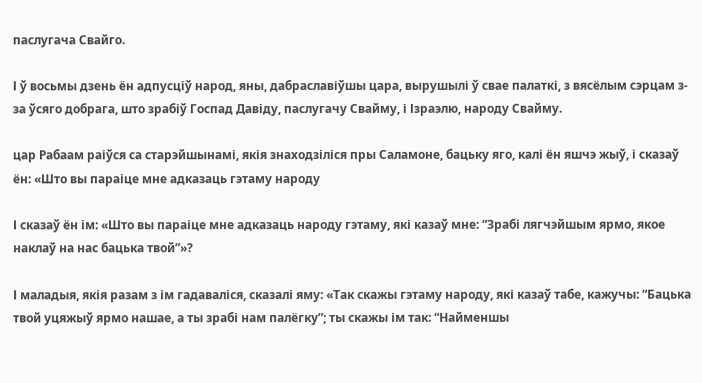паслугача Свайго.

І ў восьмы дзень ён адпусціў народ, яны, дабраславіўшы цара, вырушылі ў свае палаткі, з вясёлым сэрцам з-за ўсяго добрага, што зрабіў Госпад Давіду, паслугачу Свайму, і Ізраэлю, народу Свайму.

цар Рабаам раіўся са старэйшынамі, якія знаходзіліся пры Саламоне, бацьку яго, калі ён яшчэ жыў, і сказаў ён: «Што вы параіце мне адказаць гэтаму народу

І сказаў ён ім: «Што вы параіце мне адказаць народу гэтаму, які казаў мне: “Зрабі лягчэйшым ярмо, якое наклаў на нас бацька твой”»?

І маладыя, якія разам з ім гадаваліся, сказалі яму: «Так скажы гэтаму народу, які казаў табе, кажучы: “Бацька твой уцяжыў ярмо нашае, а ты зрабі нам палёгку”; ты скажы ім так: “Найменшы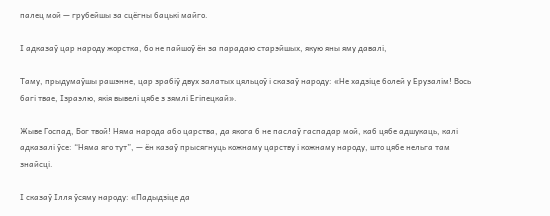палец мой — грубейшы за сцёгны бацькі майго.

І адказаў цар народу жорстка, бо не пайшоў ён за парадаю старэйшых, якую яны яму давалі,

Таму, прыдумаўшы рашэнне, цар зрабіў двух залатых цяльцоў і сказаў народу: «Не хадзіце болей у Ерузалім! Вось багі твае, Ізраэлю, якія вывелі цябе з зямлі Егіпецкай».

Жыве Госпад, Бог твой! Няма народа або царства, да якога б не паслаў гаспадар мой, каб цябе адшукаць, калі адказалі ўсе: “Няма яго тут”, — ён казаў прысягнуць кожнаму царству і кожнаму народу, што цябе нельга там знайсці.

І сказаў Ілля ўсяму народу: «Падыдзіце да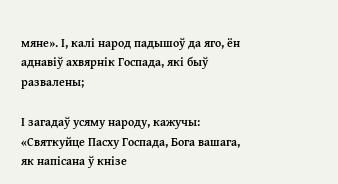мяне». І, калі народ падышоў да яго, ён аднавіў ахвярнік Госпада, які быў развалены;

І загадаў усяму народу, кажучы: «Святкуйце Пасху Госпада, Бога вашага, як напісана ў кнізе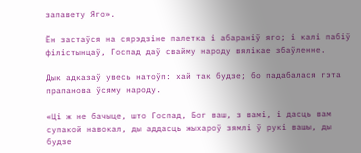запавету Яго».

Ён застаўся на сярэдзіне палетка і абараніў яго; і калі пабіў філістынцаў, Госпад даў свайму народу вялікае збаўленне.

Дык адказаў увесь натоўп: хай так будзе; бо падабалася гэта прапанова ўсяму народу.

«Ці ж не бачыце, што Госпад, Бог ваш, з вамі, і дасць вам супакой навокал, ды аддасць жыхароў зямлі ў рукі вашы, ды будзе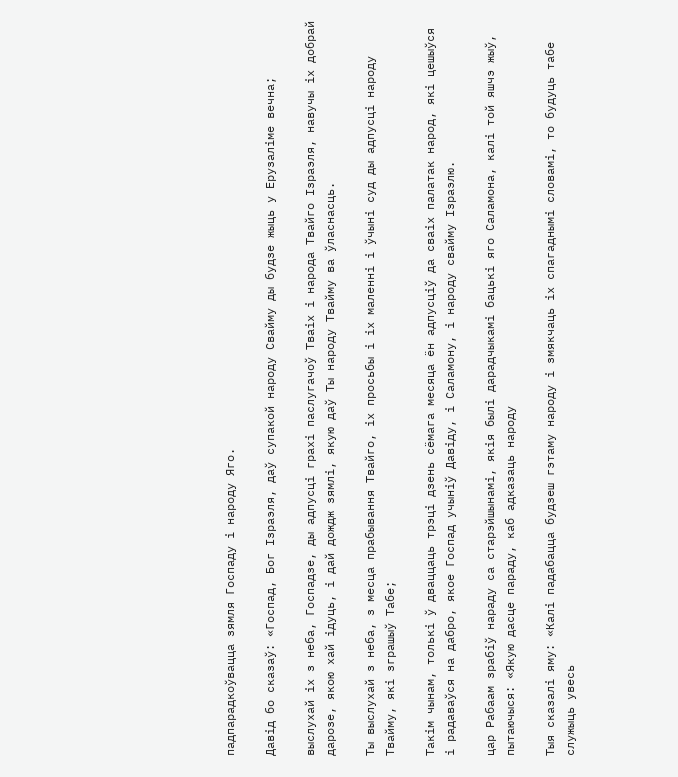падпарадкоўвацца зямля Госпаду і народу Яго.

Давід бо сказаў: «Госпад, Бог Ізраэля, даў супакой народу Свайму ды будзе жыць у Ерузаліме вечна;

выслухай іх з неба, Госпадзе, ды адпусці грахі паслугачоў Тваіх і народа Твайго Ізраэля, навучы іх добрай дарозе, якою хай ідуць, і дай дождж зямлі, якую даў Ты народу Твайму ва ўласнасць.

Ты выслухай з неба, з месца прабывання Твайго, іх просьбы і іх маленні і ўчыні суд ды адпусці народу Твайму, які зграшыў Табе;

Такім чынам, толькі ў дваццаць трэці дзень сёмага месяца ён адпусціў да сваіх палатак народ, які цешыўся і радаваўся на дабро, якое Госпад учыніў Давіду, і Саламону, і народу свайму Ізраэлю.

цар Рабаам зрабіў нараду са старэйшынамі, якія былі дарадчыкамі бацькі яго Саламона, калі той яшчэ жыў, пытаючыся: «Якую дасце параду, каб адказаць народу

Тыя сказалі яму: «Калі падабацца будзеш гэтаму народу і змякчаць іх спагаднымі словамі, то будуць табе служыць увесь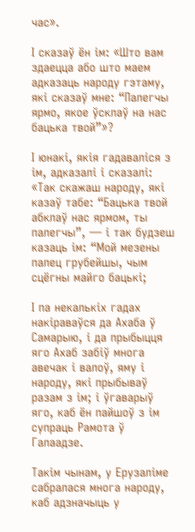час».

І сказаў ён ім: «Што вам здаецца або што маем адказаць народу гэтаму, які сказаў мне: “Палегчы ярмо, якое ўсклаў на нас бацька твой”»?

І юнакі, якія гадаваліся з ім, адказалі і сказалі: «Так скажаш народу, які казаў табе: “Бацька твой абклаў нас ярмом, ты палегчы”, — і так будзеш казаць ім: “Мой мезены палец грубейшы, чым сцёгны майго бацькі;

І па некалькіх гадах накіраваўся да Ахаба ў Самарыю, і да прыбыцця яго Ахаб забіў многа авечак і валоў, яму і народу, які прыбываў разам з ім; і ўгаварыў яго, каб ён пайшоў з ім супраць Рамота ў Галаадзе.

Такім чынам, у Ерузаліме сабралася многа народу, каб адзначыць у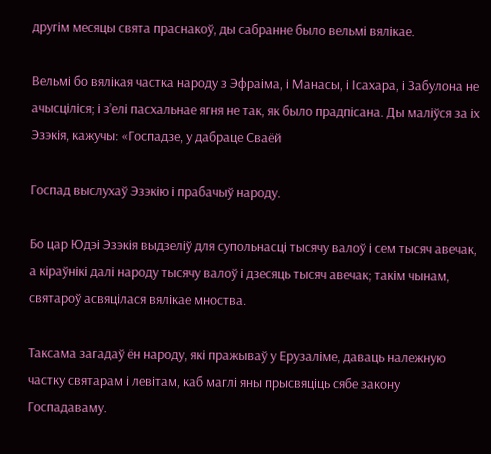другім месяцы свята праснакоў, ды сабранне было вельмі вялікае.

Вельмі бо вялікая частка народу з Эфраіма, і Манасы, і Ісахара, і Забулона не ачысціліся; і з’елі пасхальнае ягня не так, як было прадпісана. Ды маліўся за іх Эзэкія, кажучы: «Госпадзе, у дабраце Сваёй

Госпад выслухаў Эзэкію і прабачыў народу.

Бо цар Юдэі Эзэкія выдзеліў для супольнасці тысячу валоў і сем тысяч авечак, а кіраўнікі далі народу тысячу валоў і дзесяць тысяч авечак; такім чынам, святароў асвяцілася вялікае мноства.

Таксама загадаў ён народу, які пражываў у Ерузаліме, даваць належную частку святарам і левітам, каб маглі яны прысвяціць сябе закону Госпадаваму.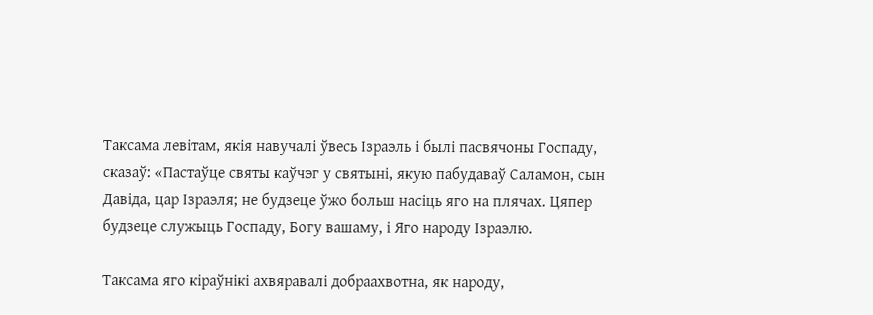Таксама левітам, якія навучалі ўвесь Ізраэль і былі пасвячоны Госпаду, сказаў: «Пастаўце святы каўчэг у святыні, якую пабудаваў Саламон, сын Давіда, цар Ізраэля; не будзеце ўжо больш насіць яго на плячах. Цяпер будзеце служыць Госпаду, Богу вашаму, і Яго народу Ізраэлю.

Таксама яго кіраўнікі ахвяравалі добраахвотна, як народу,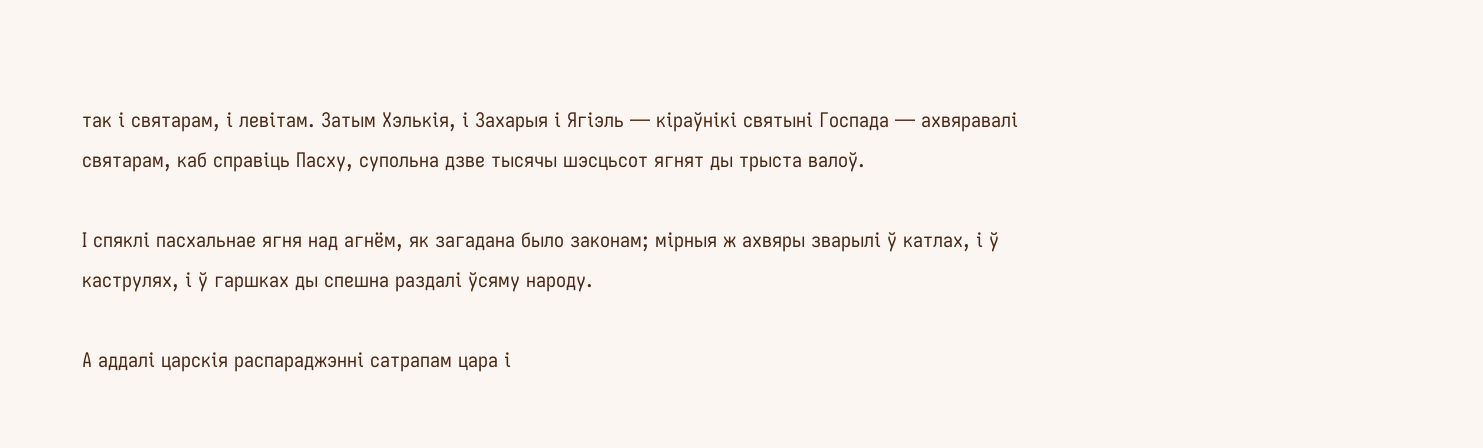так і святарам, і левітам. Затым Хэлькія, і Захарыя і Ягіэль — кіраўнікі святыні Госпада — ахвяравалі святарам, каб справіць Пасху, супольна дзве тысячы шэсцьсот ягнят ды трыста валоў.

І спяклі пасхальнае ягня над агнём, як загадана было законам; мірныя ж ахвяры зварылі ў катлах, і ў каструлях, і ў гаршках ды спешна раздалі ўсяму народу.

А аддалі царскія распараджэнні сатрапам цара і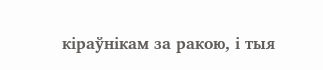кіраўнікам за ракою, і тыя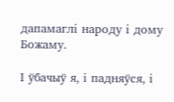дапамаглі народу і дому Божаму.

І ўбачыў я, і падняўся, і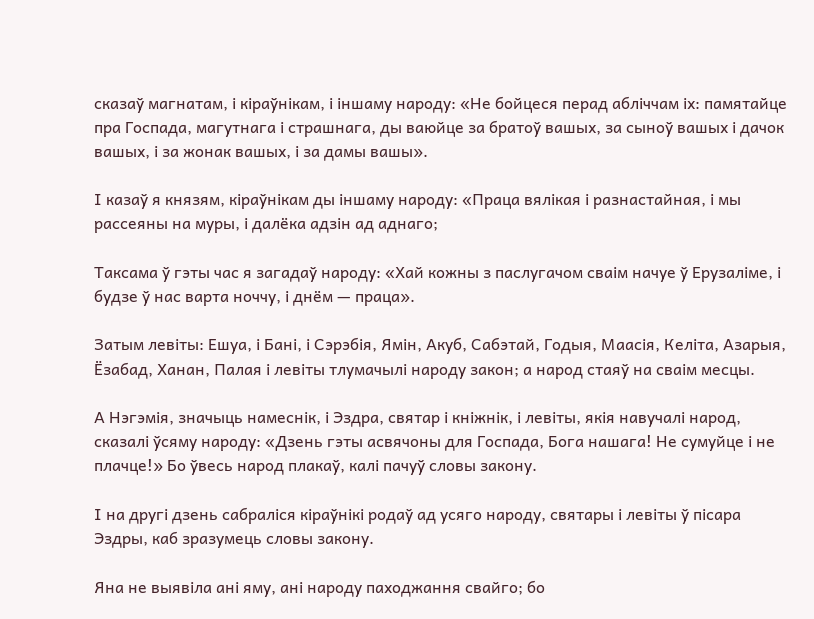сказаў магнатам, і кіраўнікам, і іншаму народу: «Не бойцеся перад абліччам іх: памятайце пра Госпада, магутнага і страшнага, ды ваюйце за братоў вашых, за сыноў вашых і дачок вашых, і за жонак вашых, і за дамы вашы».

І казаў я князям, кіраўнікам ды іншаму народу: «Праца вялікая і разнастайная, і мы рассеяны на муры, і далёка адзін ад аднаго;

Таксама ў гэты час я загадаў народу: «Хай кожны з паслугачом сваім начуе ў Ерузаліме, і будзе ў нас варта ноччу, і днём — праца».

Затым левіты: Ешуа, і Бані, і Сэрэбія, Ямін, Акуб, Сабэтай, Годыя, Маасія, Келіта, Азарыя, Ёзабад, Ханан, Палая і левіты тлумачылі народу закон; а народ стаяў на сваім месцы.

А Нэгэмія, значыць намеснік, і Эздра, святар і кніжнік, і левіты, якія навучалі народ, сказалі ўсяму народу: «Дзень гэты асвячоны для Госпада, Бога нашага! Не сумуйце і не плачце!» Бо ўвесь народ плакаў, калі пачуў словы закону.

І на другі дзень сабраліся кіраўнікі родаў ад усяго народу, святары і левіты ў пісара Эздры, каб зразумець словы закону.

Яна не выявіла ані яму, ані народу паходжання свайго; бо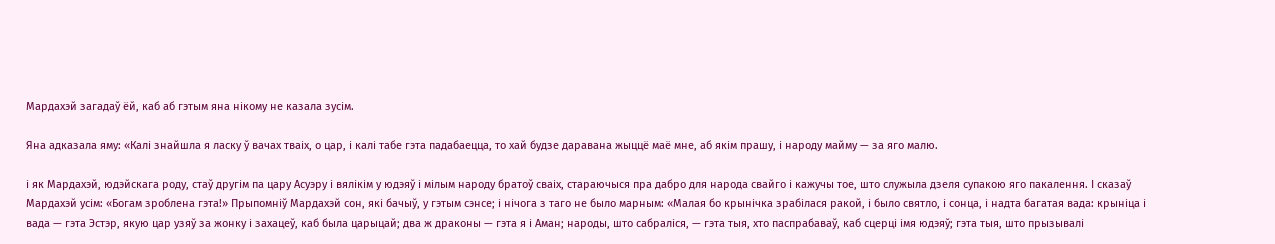Мардахэй загадаў ёй, каб аб гэтым яна нікому не казала зусім.

Яна адказала яму: «Калі знайшла я ласку ў вачах тваіх, о цар, і калі табе гэта падабаецца, то хай будзе даравана жыццё маё мне, аб якім прашу, і народу майму — за яго малю.

і як Мардахэй, юдэйскага роду, стаў другім па цару Асуэру і вялікім у юдэяў і мілым народу братоў сваіх, стараючыся пра дабро для народа свайго і кажучы тое, што служыла дзеля супакою яго пакалення. І сказаў Мардахэй усім: «Богам зроблена гэта!» Прыпомніў Мардахэй сон, які бачыў, у гэтым сэнсе; і нічога з таго не было марным: «Малая бо крынічка зрабілася ракой, і было святло, і сонца, і надта багатая вада: крыніца і вада — гэта Эстэр, якую цар узяў за жонку і захацеў, каб была царыцай; два ж драконы — гэта я і Аман; народы, што сабраліся, — гэта тыя, хто паспрабаваў, каб сцерці імя юдэяў; гэта тыя, што прызывалі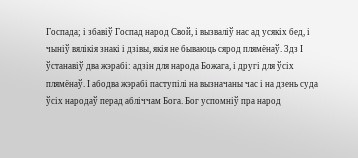Госпада; і збавіў Госпад народ Свой, і вызваліў нас ад усякіх бед, і чыніў вялікія знакі і дзівы, якія не бываюць сярод плямёнаў. 3дз І ўстанавіў два жэрабі: адзін для народа Божага, і другі для ўсіх плямёнаў. І абодва жэрабі паступілі на вызначаны час і на дзень суда ўсіх народаў перад абліччам Бога. Бог успомніў пра народ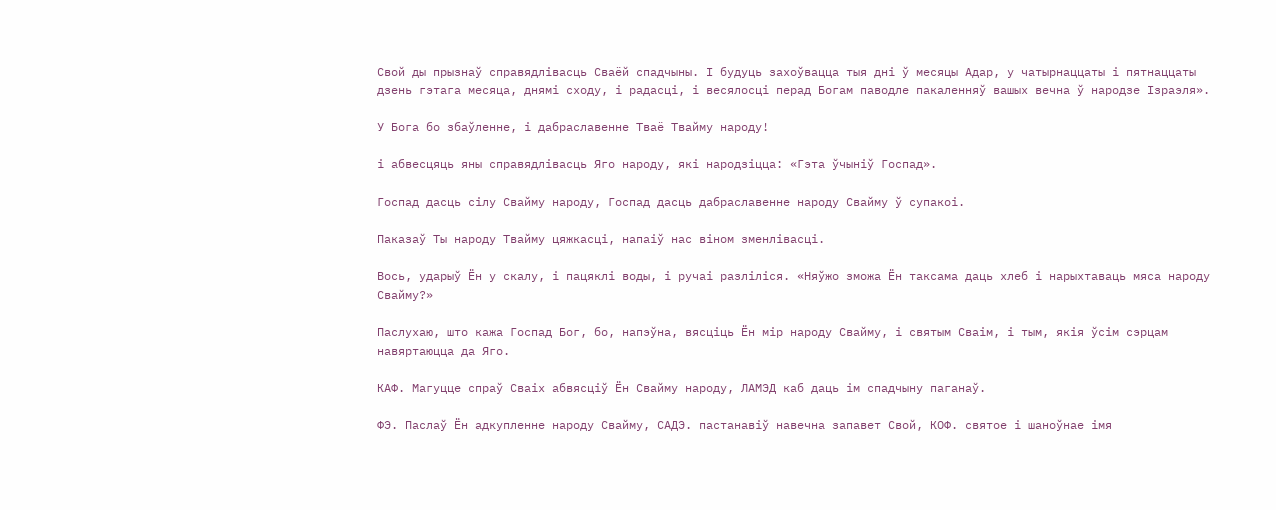Свой ды прызнаў справядлівасць Сваёй спадчыны. І будуць захоўвацца тыя дні ў месяцы Адар, у чатырнаццаты і пятнаццаты дзень гэтага месяца, днямі сходу, і радасці, і весялосці перад Богам паводле пакаленняў вашых вечна ў народзе Ізраэля».

У Бога бо збаўленне, і дабраславенне Тваё Твайму народу!

і абвесцяць яны справядлівасць Яго народу, які народзіцца: «Гэта ўчыніў Госпад».

Госпад дасць сілу Свайму народу, Госпад дасць дабраславенне народу Свайму ў супакоі.

Паказаў Ты народу Твайму цяжкасці, напаіў нас віном зменлівасці.

Вось, ударыў Ён у скалу, і пацяклі воды, і ручаі разліліся. «Няўжо зможа Ён таксама даць хлеб і нарыхтаваць мяса народу Свайму?»

Паслухаю, што кажа Госпад Бог, бо, напэўна, вясціць Ён мір народу Свайму, і святым Сваім, і тым, якія ўсім сэрцам навяртаюцца да Яго.

КАФ. Магуцце спраў Сваіх абвясціў Ён Свайму народу, ЛАМЭД каб даць ім спадчыну паганаў.

ФЭ. Паслаў Ён адкупленне народу Свайму, САДЭ. пастанавіў навечна запавет Свой, КОФ. святое і шаноўнае імя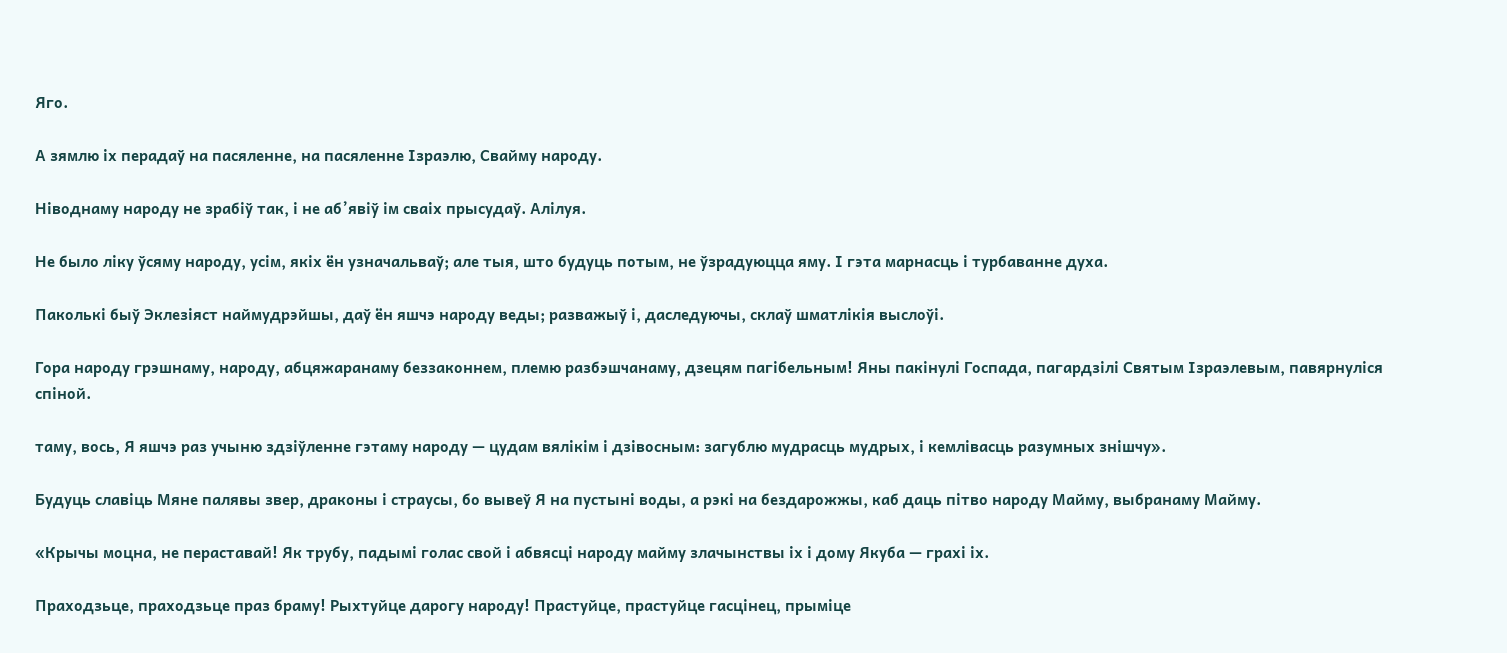Яго.

А зямлю іх перадаў на пасяленне, на пасяленне Ізраэлю, Свайму народу.

Ніводнаму народу не зрабіў так, і не аб’явіў ім сваіх прысудаў. Алілуя.

Не было ліку ўсяму народу, усім, якіх ён узначальваў; але тыя, што будуць потым, не ўзрадуюцца яму. І гэта марнасць і турбаванне духа.

Паколькі быў Эклезіяст наймудрэйшы, даў ён яшчэ народу веды; разважыў і, даследуючы, склаў шматлікія выслоўі.

Гора народу грэшнаму, народу, абцяжаранаму беззаконнем, племю разбэшчанаму, дзецям пагібельным! Яны пакінулі Госпада, пагардзілі Святым Ізраэлевым, павярнуліся спіной.

таму, вось, Я яшчэ раз учыню здзіўленне гэтаму народу — цудам вялікім і дзівосным: загублю мудрасць мудрых, і кемлівасць разумных знішчу».

Будуць славіць Мяне палявы звер, драконы і страусы, бо вывеў Я на пустыні воды, а рэкі на бездарожжы, каб даць пітво народу Майму, выбранаму Майму.

«Крычы моцна, не пераставай! Як трубу, падымі голас свой і абвясці народу майму злачынствы іх і дому Якуба — грахі іх.

Праходзьце, праходзьце праз браму! Рыхтуйце дарогу народу! Прастуйце, прастуйце гасцінец, прыміце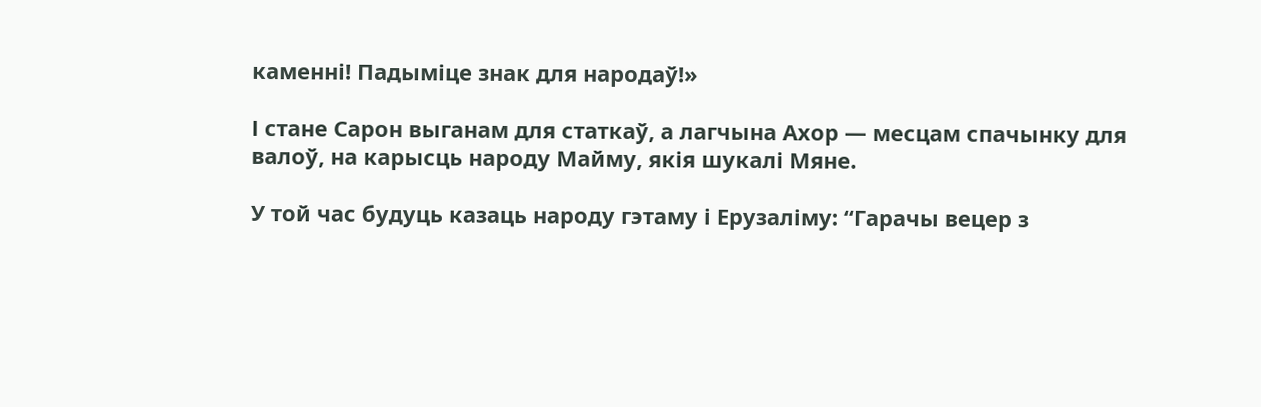каменні! Падыміце знак для народаў!»

І стане Сарон выганам для статкаў, а лагчына Ахор — месцам спачынку для валоў, на карысць народу Майму, якія шукалі Мяне.

У той час будуць казаць народу гэтаму і Ерузаліму: “Гарачы вецер з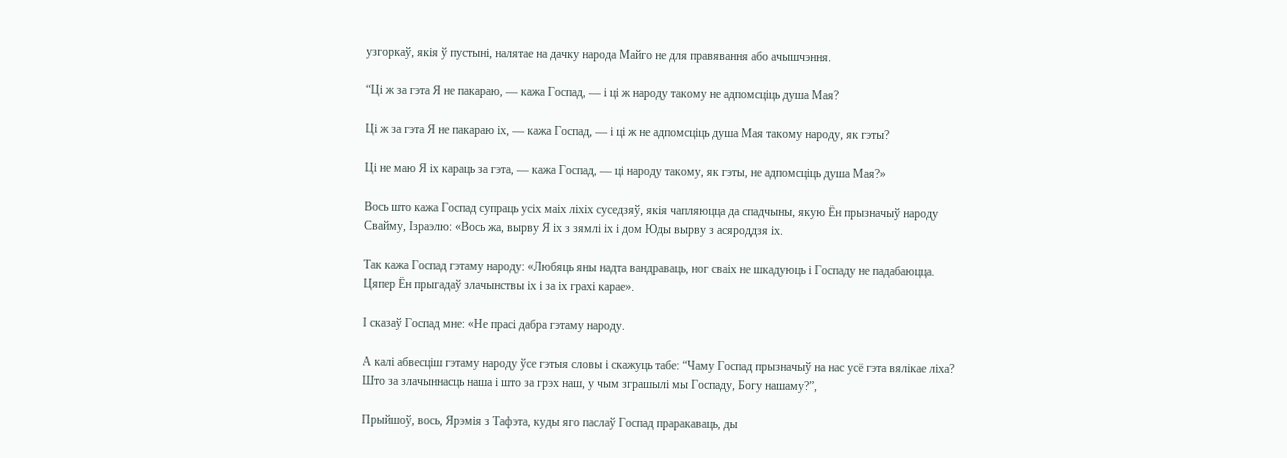узгоркаў, якія ў пустыні, налятае на дачку народа Майго не для правявання або ачышчэння.

“Ці ж за гэта Я не пакараю, — кажа Госпад, — і ці ж народу такому не адпомсціць душа Мая?

Ці ж за гэта Я не пакараю іх, — кажа Госпад, — і ці ж не адпомсціць душа Мая такому народу, як гэты?

Ці не маю Я іх караць за гэта, — кажа Госпад, — ці народу такому, як гэты, не адпомсціць душа Мая?»

Вось што кажа Госпад супраць усіх маіх ліхіх суседзяў, якія чапляюцца да спадчыны, якую Ён прызначыў народу Свайму, Ізраэлю: «Вось жа, вырву Я іх з зямлі іх і дом Юды вырву з асяроддзя іх.

Так кажа Госпад гэтаму народу: «Любяць яны надта вандраваць, ног сваіх не шкадуюць і Госпаду не падабаюцца. Цяпер Ён прыгадаў злачынствы іх і за іх грахі карае».

І сказаў Госпад мне: «Не прасі дабра гэтаму народу.

А калі абвесціш гэтаму народу ўсе гэтыя словы і скажуць табе: “Чаму Госпад прызначыў на нас усё гэта вялікае ліха? Што за злачыннасць наша і што за грэх наш, у чым зграшылі мы Госпаду, Богу нашаму?”,

Прыйшоў, вось, Ярэмія з Тафэта, куды яго паслаў Госпад праракаваць, ды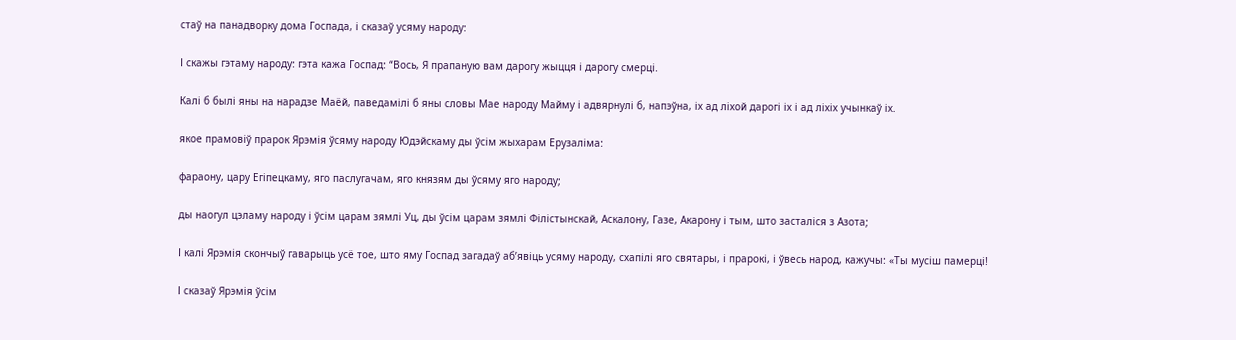стаў на панадворку дома Госпада, і сказаў усяму народу:

І скажы гэтаму народу: гэта кажа Госпад: “Вось, Я прапаную вам дарогу жыцця і дарогу смерці.

Калі б былі яны на нарадзе Маёй, паведамілі б яны словы Мае народу Майму і адвярнулі б, напэўна, іх ад ліхой дарогі іх і ад ліхіх учынкаў іх.

якое прамовіў прарок Ярэмія ўсяму народу Юдэйскаму ды ўсім жыхарам Ерузаліма:

фараону, цару Егіпецкаму, яго паслугачам, яго князям ды ўсяму яго народу;

ды наогул цэламу народу і ўсім царам зямлі Уц, ды ўсім царам зямлі Філістынскай, Аскалону, Газе, Акарону і тым, што засталіся з Азота;

І калі Ярэмія скончыў гаварыць усё тое, што яму Госпад загадаў аб’явіць усяму народу, схапілі яго святары, і прарокі, і ўвесь народ, кажучы: «Ты мусіш памерці!

І сказаў Ярэмія ўсім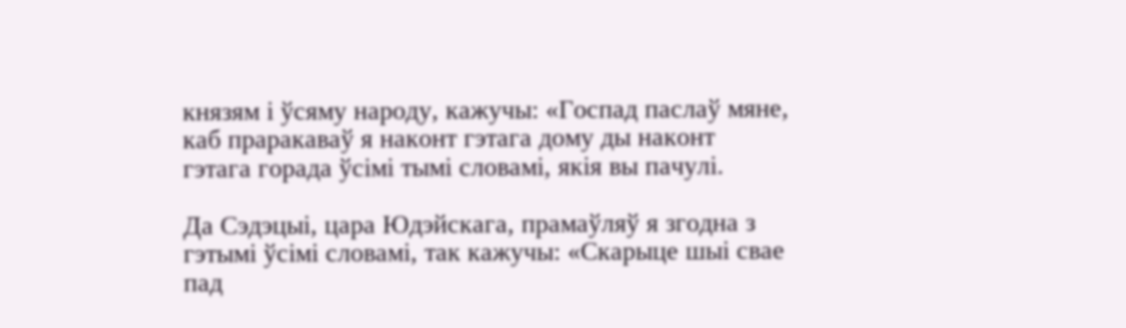князям і ўсяму народу, кажучы: «Госпад паслаў мяне, каб праракаваў я наконт гэтага дому ды наконт гэтага горада ўсімі тымі словамі, якія вы пачулі.

Да Сэдэцыі, цара Юдэйскага, прамаўляў я згодна з гэтымі ўсімі словамі, так кажучы: «Скарыце шыі свае пад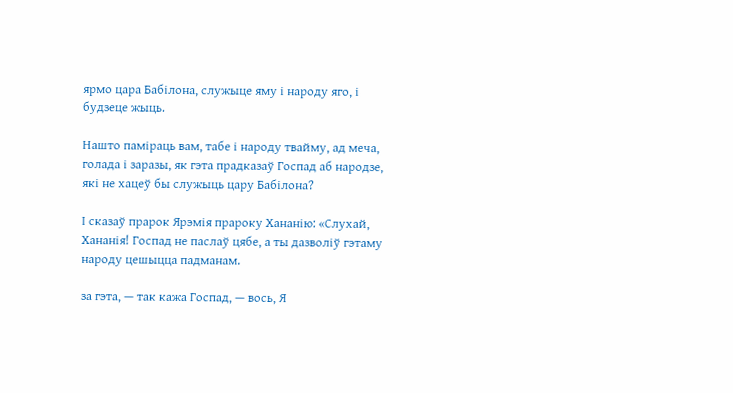ярмо цара Бабілона, служыце яму і народу яго, і будзеце жыць.

Нашто паміраць вам, табе і народу твайму, ад меча, голада і заразы, як гэта прадказаў Госпад аб народзе, які не хацеў бы служыць цару Бабілона?

І сказаў прарок Ярэмія прароку Хананію: «Слухай, Хананія! Госпад не паслаў цябе, а ты дазволіў гэтаму народу цешыцца падманам.

за гэта, — так кажа Госпад, — вось, Я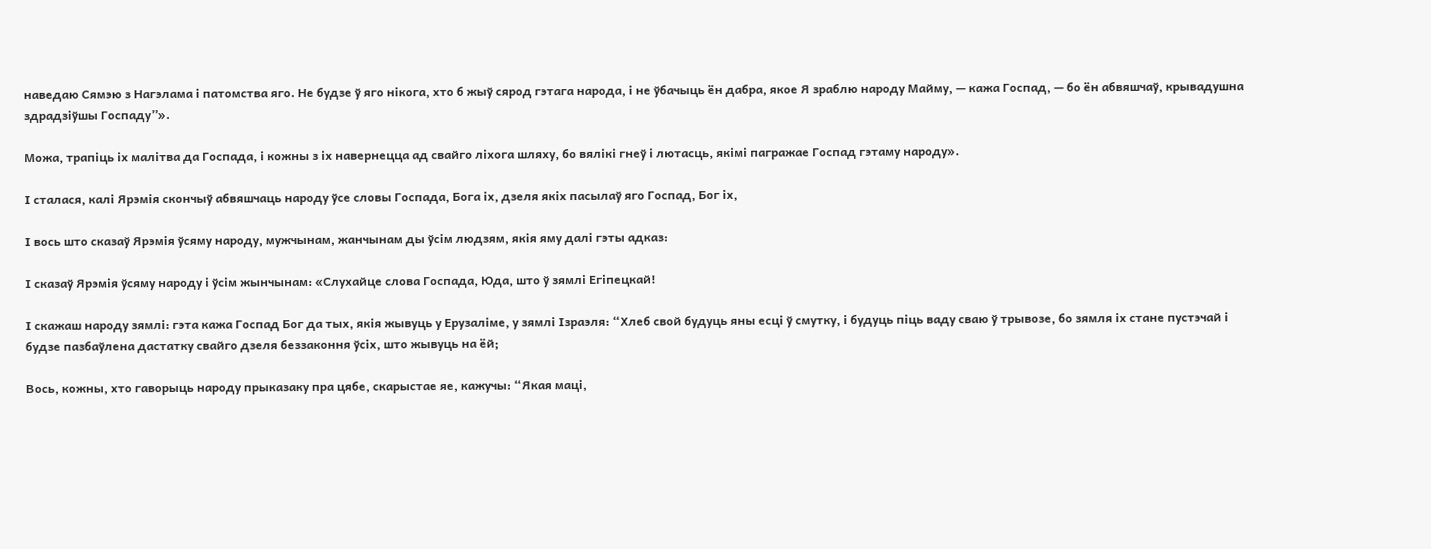наведаю Сямэю з Нагэлама і патомства яго. Не будзе ў яго нікога, хто б жыў сярод гэтага народа, і не ўбачыць ён дабра, якое Я зраблю народу Майму, — кажа Госпад, — бо ён абвяшчаў, крывадушна здрадзіўшы Госпаду”».

Можа, трапіць іх малітва да Госпада, і кожны з іх навернецца ад свайго ліхога шляху, бо вялікі гнеў і лютасць, якімі пагражае Госпад гэтаму народу».

І сталася, калі Ярэмія скончыў абвяшчаць народу ўсе словы Госпада, Бога іх, дзеля якіх пасылаў яго Госпад, Бог іх,

І вось што сказаў Ярэмія ўсяму народу, мужчынам, жанчынам ды ўсім людзям, якія яму далі гэты адказ:

І сказаў Ярэмія ўсяму народу і ўсім жынчынам: «Слухайце слова Госпада, Юда, што ў зямлі Егіпецкай!

І скажаш народу зямлі: гэта кажа Госпад Бог да тых, якія жывуць у Ерузаліме, у зямлі Ізраэля: “Хлеб свой будуць яны есці ў смутку, і будуць піць ваду сваю ў трывозе, бо зямля іх стане пустэчай і будзе пазбаўлена дастатку свайго дзеля беззаконня ўсіх, што жывуць на ёй;

Вось, кожны, хто гаворыць народу прыказаку пра цябе, скарыстае яе, кажучы: “Якая маці,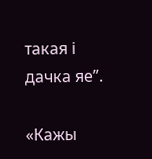такая і дачка яе”.

«Кажы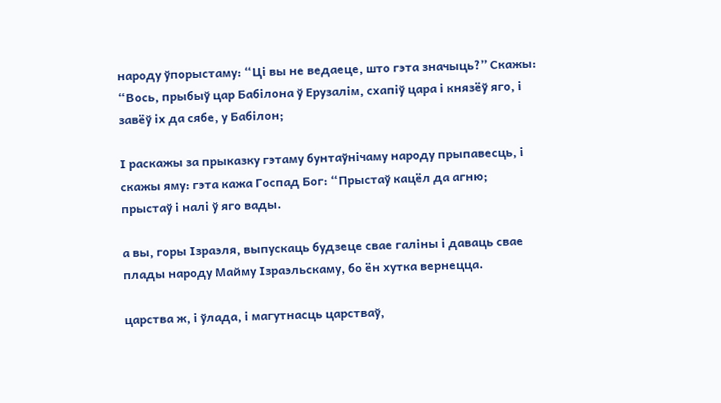народу ўпорыстаму: “Ці вы не ведаеце, што гэта значыць?” Скажы: “Вось, прыбыў цар Бабілона ў Ерузалім, схапіў цара і князёў яго, і завёў іх да сябе, у Бабілон;

І раскажы за прыказку гэтаму бунтаўнічаму народу прыпавесць, і скажы яму: гэта кажа Госпад Бог: “Прыстаў кацёл да агню; прыстаў і налі ў яго вады.

а вы, горы Ізраэля, выпускаць будзеце свае галіны і даваць свае плады народу Майму Ізраэльскаму, бо ён хутка вернецца.

царства ж, і ўлада, і магутнасць царстваў,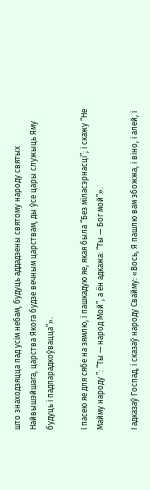што знаходзяцца пад усім небам, будуць аддадзены святому народу святых Найвышэйшага, царства Якога будзе вечным царствам, ды ўсе цары служыць Яму будуць і падпарадкоўвацца”».

І пасею яе для сябе на зямлю, і пашкадую яе, якая была “Без міласэрнасці”; і скажу “Не Майму народу ”: “Ты — народ Мой”, а ён адкажа: “Ты — Бог мой”».

І адказаў Госпад, і сказаў народу Свайму: «Вось, Я пашлю вам збожжа, і віно, і алей, і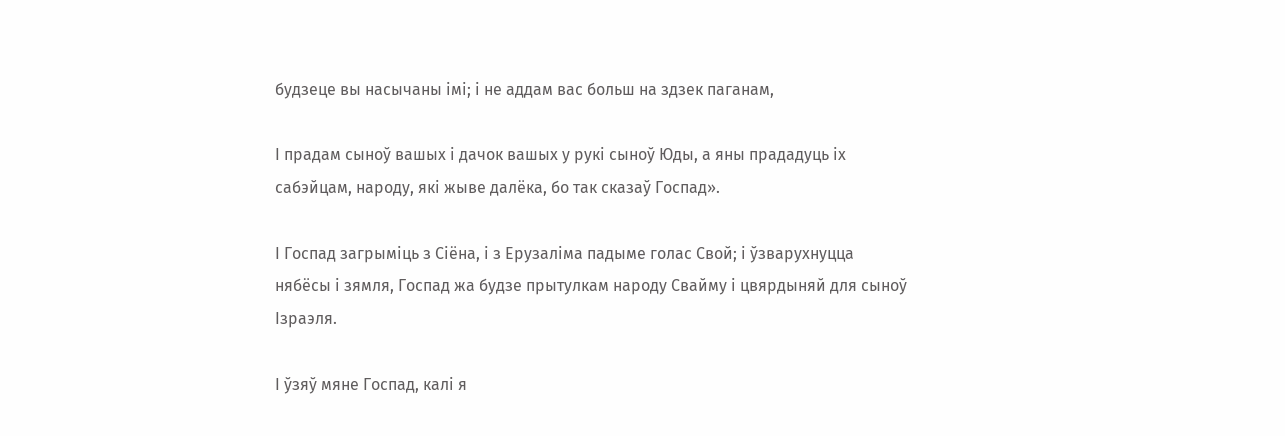будзеце вы насычаны імі; і не аддам вас больш на здзек паганам,

І прадам сыноў вашых і дачок вашых у рукі сыноў Юды, а яны прададуць іх сабэйцам, народу, які жыве далёка, бо так сказаў Госпад».

І Госпад загрыміць з Сіёна, і з Ерузаліма падыме голас Свой; і ўзварухнуцца нябёсы і зямля, Госпад жа будзе прытулкам народу Свайму і цвярдыняй для сыноў Ізраэля.

І ўзяў мяне Госпад, калі я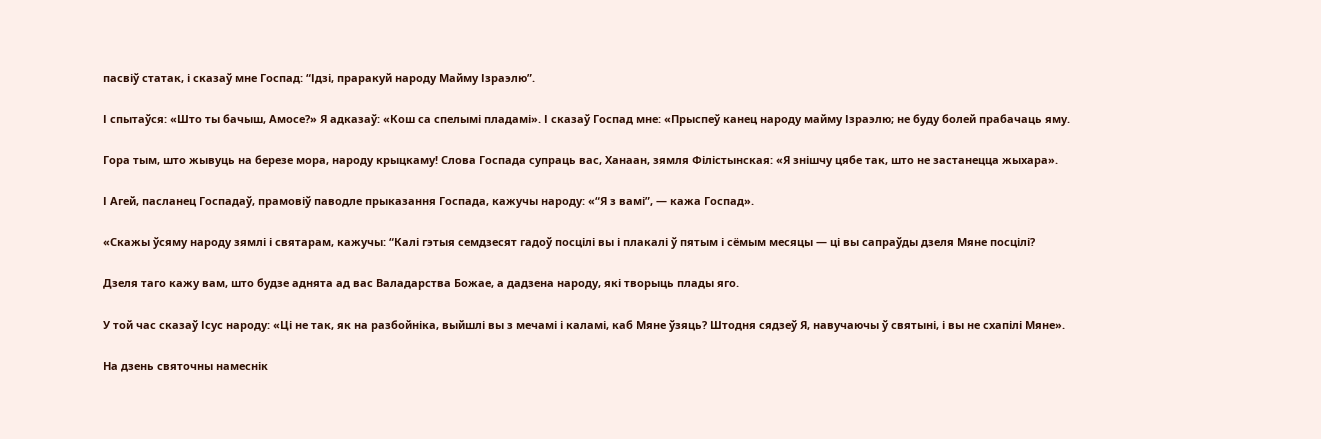пасвіў статак, і сказаў мне Госпад: “Ідзі, праракуй народу Майму Ізраэлю”.

І спытаўся: «Што ты бачыш, Амосе?» Я адказаў: «Кош са спелымі пладамі». І сказаў Госпад мне: «Прыспеў канец народу майму Ізраэлю; не буду болей прабачаць яму.

Гора тым, што жывуць на березе мора, народу крыцкаму! Слова Госпада супраць вас, Ханаан, зямля Філістынская: «Я знішчу цябе так, што не застанецца жыхара».

І Агей, пасланец Госпадаў, прамовіў паводле прыказання Госпада, кажучы народу: «“Я з вамі”, — кажа Госпад».

«Скажы ўсяму народу зямлі і святарам, кажучы: “Калі гэтыя семдзесят гадоў посцілі вы і плакалі ў пятым і сёмым месяцы — ці вы сапраўды дзеля Мяне посцілі?

Дзеля таго кажу вам, што будзе аднята ад вас Валадарства Божае, а дадзена народу, які творыць плады яго.

У той час сказаў Ісус народу: «Ці не так, як на разбойніка, выйшлі вы з мечамі і каламі, каб Мяне ўзяць? Штодня сядзеў Я, навучаючы ў святыні, і вы не схапілі Мяне».

На дзень святочны намеснік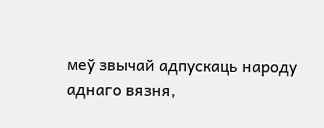меў звычай адпускаць народу аднаго вязня,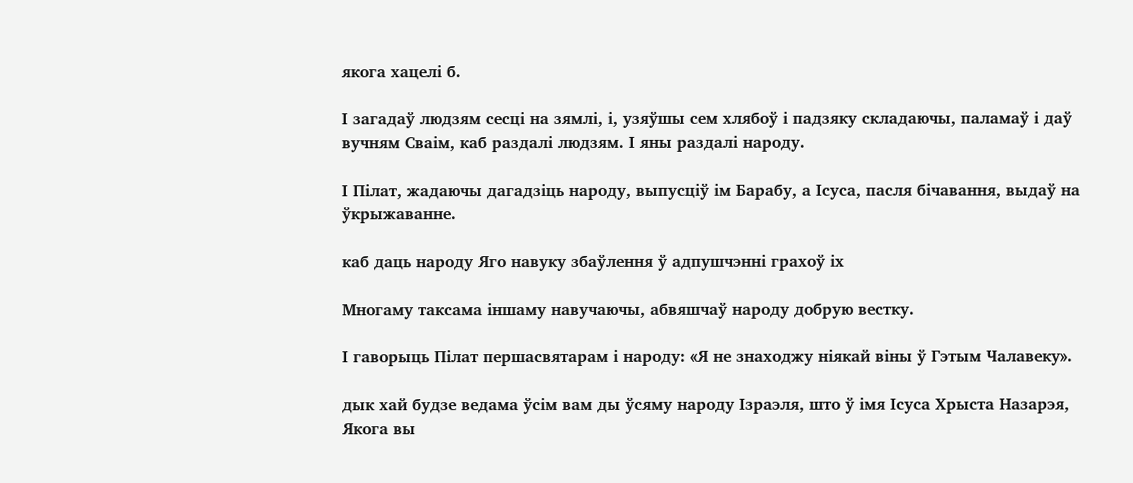якога хацелі б.

І загадаў людзям сесці на зямлі, і, узяўшы сем хлябоў і падзяку складаючы, паламаў і даў вучням Сваім, каб раздалі людзям. І яны раздалі народу.

І Пілат, жадаючы дагадзіць народу, выпусціў ім Барабу, а Ісуса, пасля бічавання, выдаў на ўкрыжаванне.

каб даць народу Яго навуку збаўлення ў адпушчэнні грахоў іх

Многаму таксама іншаму навучаючы, абвяшчаў народу добрую вестку.

І гаворыць Пілат першасвятарам і народу: «Я не знаходжу ніякай віны ў Гэтым Чалавеку».

дык хай будзе ведама ўсім вам ды ўсяму народу Ізраэля, што ў імя Ісуса Хрыста Назарэя, Якога вы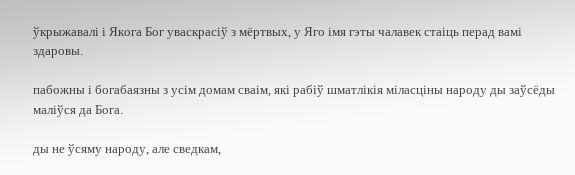ўкрыжавалі і Якога Бог уваскрасіў з мёртвых, у Яго імя гэты чалавек стаіць перад вамі здаровы.

пабожны і богабаязны з усім домам сваім, які рабіў шматлікія міласціны народу ды заўсёды маліўся да Бога.

ды не ўсяму народу, але сведкам,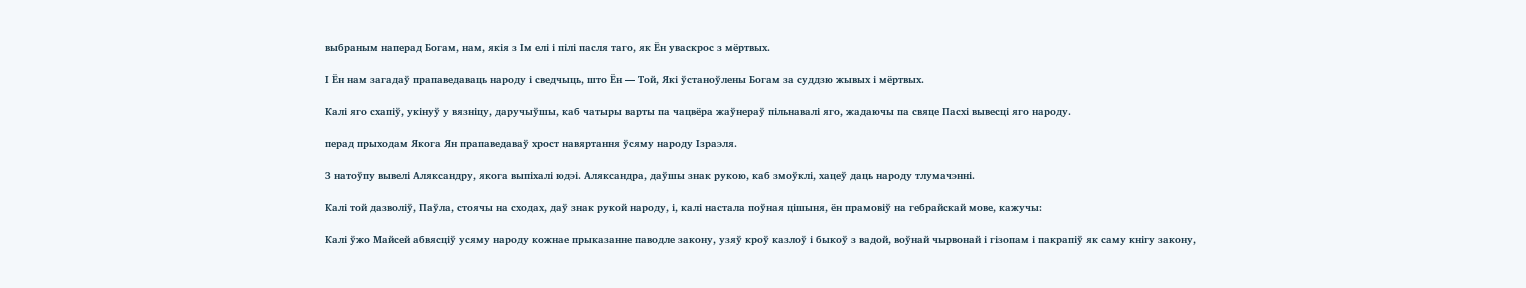выбраным наперад Богам, нам, якія з Ім елі і пілі пасля таго, як Ён уваскрос з мёртвых.

І Ён нам загадаў прапаведаваць народу і сведчыць, што Ён — Той, Які ўстаноўлены Богам за суддзю жывых і мёртвых.

Калі яго схапіў, укінуў у вязніцу, даручыўшы, каб чатыры варты па чацвёра жаўнераў пільнавалі яго, жадаючы па свяце Пасхі вывесці яго народу.

перад прыходам Якога Ян прапаведаваў хрост навяртання ўсяму народу Ізраэля.

З натоўпу вывелі Аляксандру, якога выпіхалі юдэі. Аляксандра, даўшы знак рукою, каб змоўклі, хацеў даць народу тлумачэнні.

Калі той дазволіў, Паўла, стоячы на сходах, даў знак рукой народу, і, калі настала поўная цішыня, ён прамовіў на гебрайскай мове, кажучы:

Калі ўжо Майсей абвясціў усяму народу кожнае прыказанне паводле закону, узяў кроў казлоў і быкоў з вадой, воўнай чырвонай і гізопам і пакрапіў як саму кнігу закону,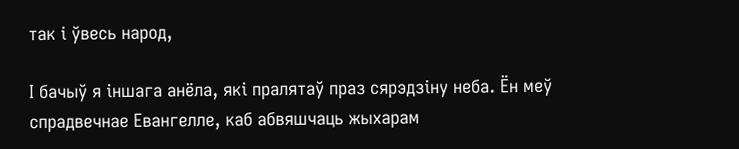так і ўвесь народ,

І бачыў я іншага анёла, які пралятаў праз сярэдзіну неба. Ён меў спрадвечнае Евангелле, каб абвяшчаць жыхарам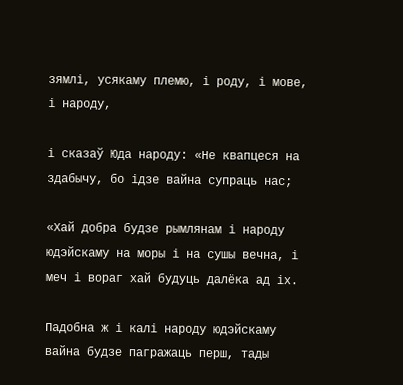зямлі, усякаму племю, і роду, і мове, і народу,

і сказаў Юда народу: «Не квапцеся на здабычу, бо ідзе вайна супраць нас;

«Хай добра будзе рымлянам і народу юдэйскаму на моры і на сушы вечна, і меч і вораг хай будуць далёка ад іх.

Падобна ж і калі народу юдэйскаму вайна будзе пагражаць перш, тады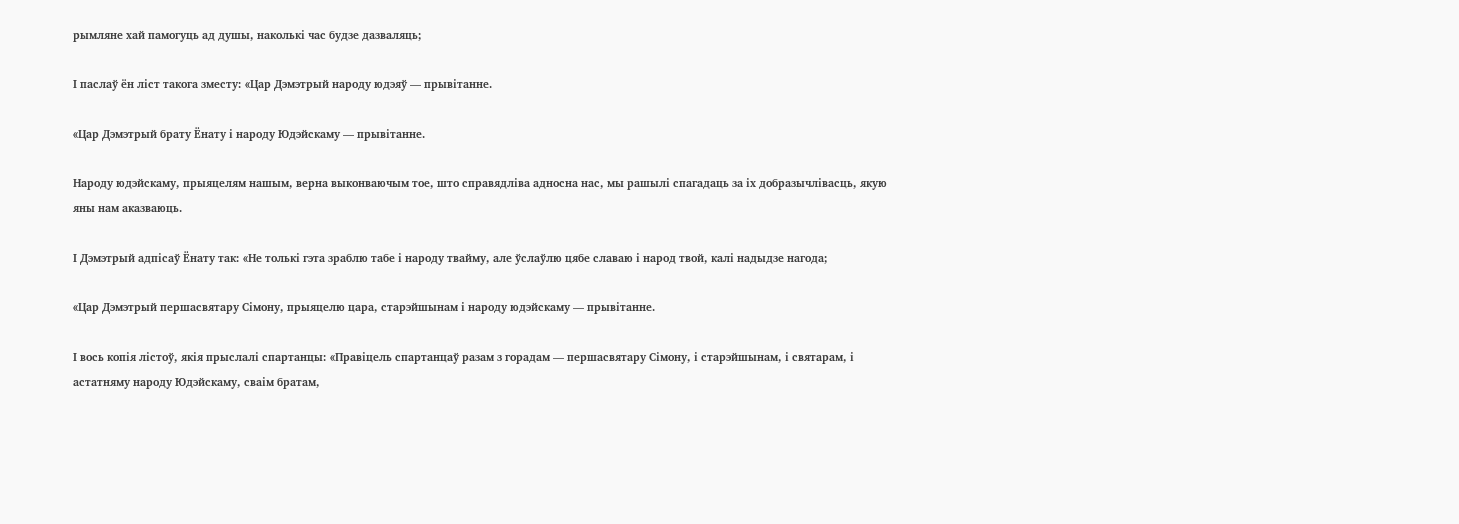рымляне хай памогуць ад душы, наколькі час будзе дазваляць;

І паслаў ён ліст такога зместу: «Цар Дэмэтрый народу юдэяў — прывітанне.

«Цар Дэмэтрый брату Ёнату і народу Юдэйскаму — прывітанне.

Народу юдэйскаму, прыяцелям нашым, верна выконваючым тое, што справядліва адносна нас, мы рашылі спагадаць за іх добразычлівасць, якую яны нам аказваюць.

І Дэмэтрый адпісаў Ёнату так: «Не толькі гэта зраблю табе і народу твайму, але ўслаўлю цябе славаю і народ твой, калі надыдзе нагода;

«Цар Дэмэтрый першасвятару Сімону, прыяцелю цара, старэйшынам і народу юдэйскаму — прывітанне.

І вось копія лістоў, якія прыслалі спартанцы: «Правіцель спартанцаў разам з горадам — першасвятару Сімону, і старэйшынам, і святарам, і астатняму народу Юдэйскаму, сваім братам,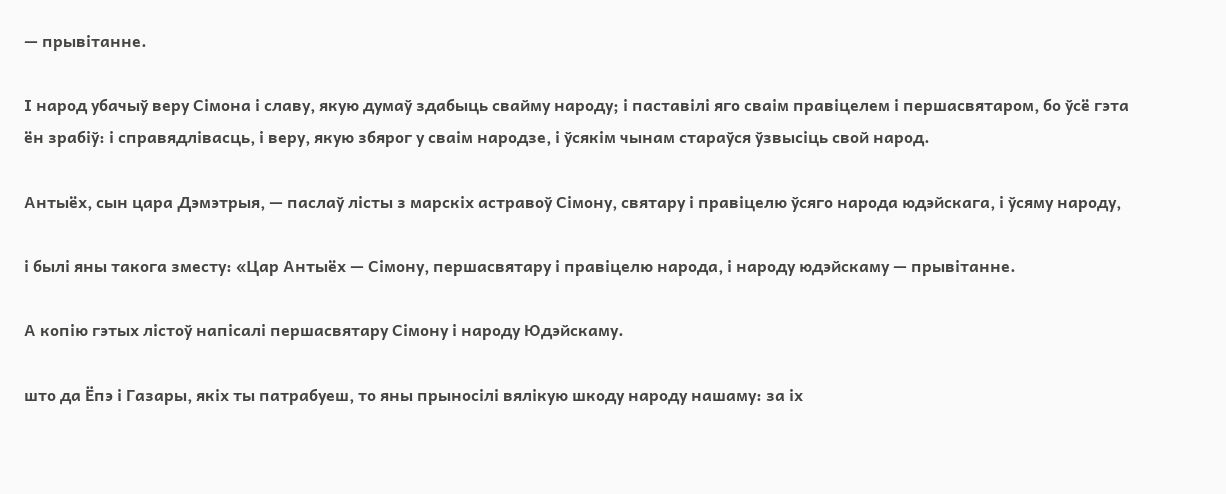— прывітанне.

І народ убачыў веру Сімона і славу, якую думаў здабыць свайму народу; і паставілі яго сваім правіцелем і першасвятаром, бо ўсё гэта ён зрабіў: і справядлівасць, і веру, якую збярог у сваім народзе, і ўсякім чынам стараўся ўзвысіць свой народ.

Антыёх, сын цара Дэмэтрыя, — паслаў лісты з марскіх астравоў Сімону, святару і правіцелю ўсяго народа юдэйскага, і ўсяму народу,

і былі яны такога зместу: «Цар Антыёх — Сімону, першасвятару і правіцелю народа, і народу юдэйскаму — прывітанне.

А копію гэтых лістоў напісалі першасвятару Сімону і народу Юдэйскаму.

што да Ёпэ і Газары, якіх ты патрабуеш, то яны прыносілі вялікую шкоду народу нашаму: за іх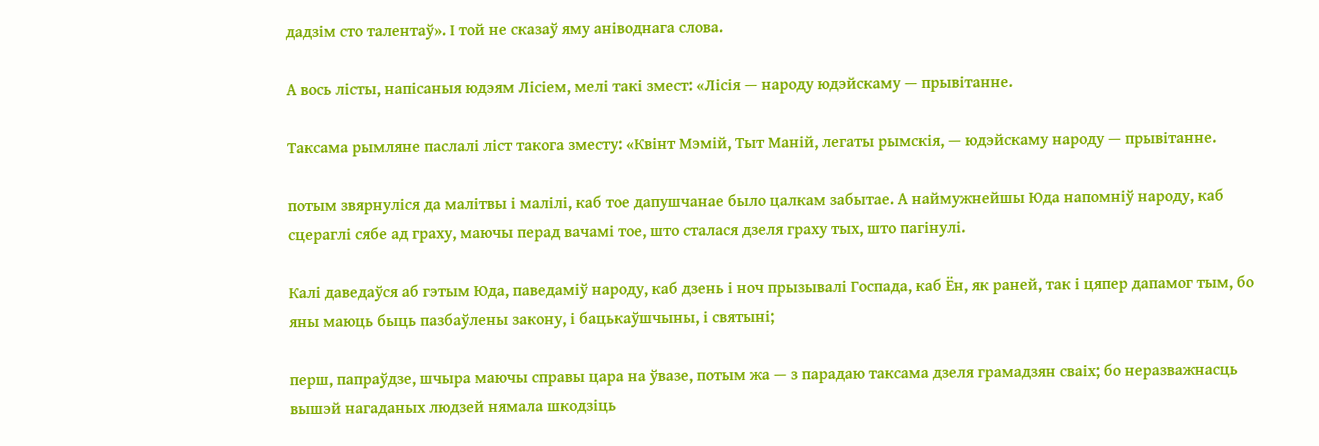дадзім сто талентаў». І той не сказаў яму аніводнага слова.

А вось лісты, напісаныя юдэям Лісіем, мелі такі змест: «Лісія — народу юдэйскаму — прывітанне.

Таксама рымляне паслалі ліст такога зместу: «Квінт Мэмій, Тыт Маній, легаты рымскія, — юдэйскаму народу — прывітанне.

потым звярнуліся да малітвы і малілі, каб тое дапушчанае было цалкам забытае. А наймужнейшы Юда напомніў народу, каб сцераглі сябе ад граху, маючы перад вачамі тое, што сталася дзеля граху тых, што пагінулі.

Калі даведаўся аб гэтым Юда, паведаміў народу, каб дзень і ноч прызывалі Госпада, каб Ён, як раней, так і цяпер дапамог тым, бо яны маюць быць пазбаўлены закону, і бацькаўшчыны, і святыні;

перш, папраўдзе, шчыра маючы справы цара на ўвазе, потым жа — з парадаю таксама дзеля грамадзян сваіх; бо неразважнасць вышэй нагаданых людзей нямала шкодзіць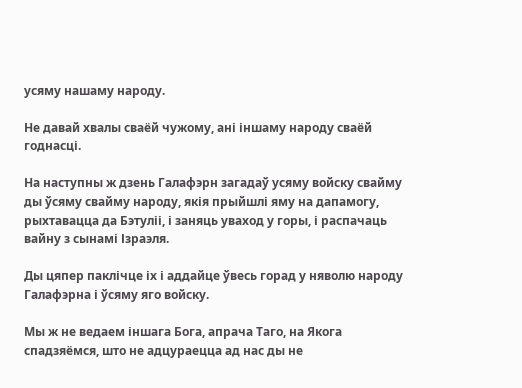усяму нашаму народу.

Не давай хвалы сваёй чужому, ані іншаму народу сваёй годнасці.

На наступны ж дзень Галафэрн загадаў усяму войску свайму ды ўсяму свайму народу, якія прыйшлі яму на дапамогу, рыхтавацца да Бэтуліі, і заняць уваход у горы, і распачаць вайну з сынамі Ізраэля.

Ды цяпер паклічце іх і аддайце ўвесь горад у няволю народу Галафэрна і ўсяму яго войску.

Мы ж не ведаем іншага Бога, апрача Таго, на Якога спадзяёмся, што не адцураецца ад нас ды не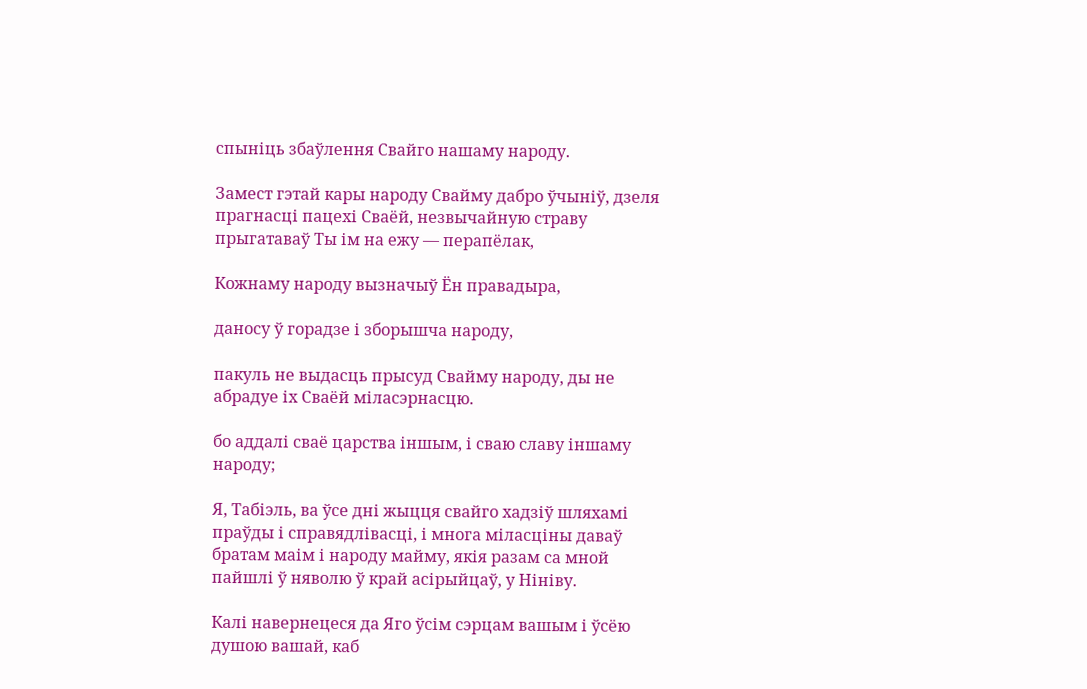спыніць збаўлення Свайго нашаму народу.

Замест гэтай кары народу Свайму дабро ўчыніў, дзеля прагнасці пацехі Сваёй, незвычайную страву прыгатаваў Ты ім на ежу — перапёлак,

Кожнаму народу вызначыў Ён правадыра,

даносу ў горадзе і зборышча народу,

пакуль не выдасць прысуд Свайму народу, ды не абрадуе іх Сваёй міласэрнасцю.

бо аддалі сваё царства іншым, і сваю славу іншаму народу;

Я, Табіэль, ва ўсе дні жыцця свайго хадзіў шляхамі праўды і справядлівасці, і многа міласціны даваў братам маім і народу майму, якія разам са мной пайшлі ў няволю ў край асірыйцаў, у Нініву.

Калі навернецеся да Яго ўсім сэрцам вашым і ўсёю душою вашай, каб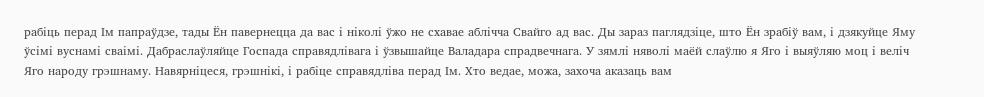рабіць перад Ім папраўдзе, тады Ён павернецца да вас і ніколі ўжо не схавае аблічча Свайго ад вас. Ды зараз паглядзіце, што Ён зрабіў вам, і дзякуйце Яму ўсімі вуснамі сваімі. Дабраслаўляйце Госпада справядлівага і ўзвышайце Валадара спрадвечнага. У зямлі няволі маёй слаўлю я Яго і выяўляю моц і веліч Яго народу грэшнаму. Навярніцеся, грэшнікі, і рабіце справядліва перад Ім. Хто ведае, можа, захоча аказаць вам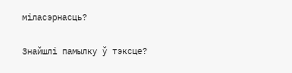міласэрнасць?

Знайшлі памылку ў тэксце?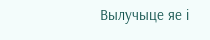Вылучыце яе і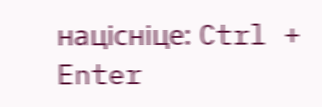націсніце: Ctrl + Enter